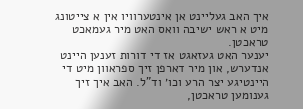איך האב געליינט אן אינטערוויו אין א צייטונג מיט א ראש ישיבה וואס האט מיר געמאכט טראכטן.
יענער האט געזאגט אז די דורות זענען היינט אנדערש, און מיר דארפן זיך ספראוון מיט די היינטיגע יצר הרע וכו׳ וד"ל. האב איך זיך גענומען טראכטן,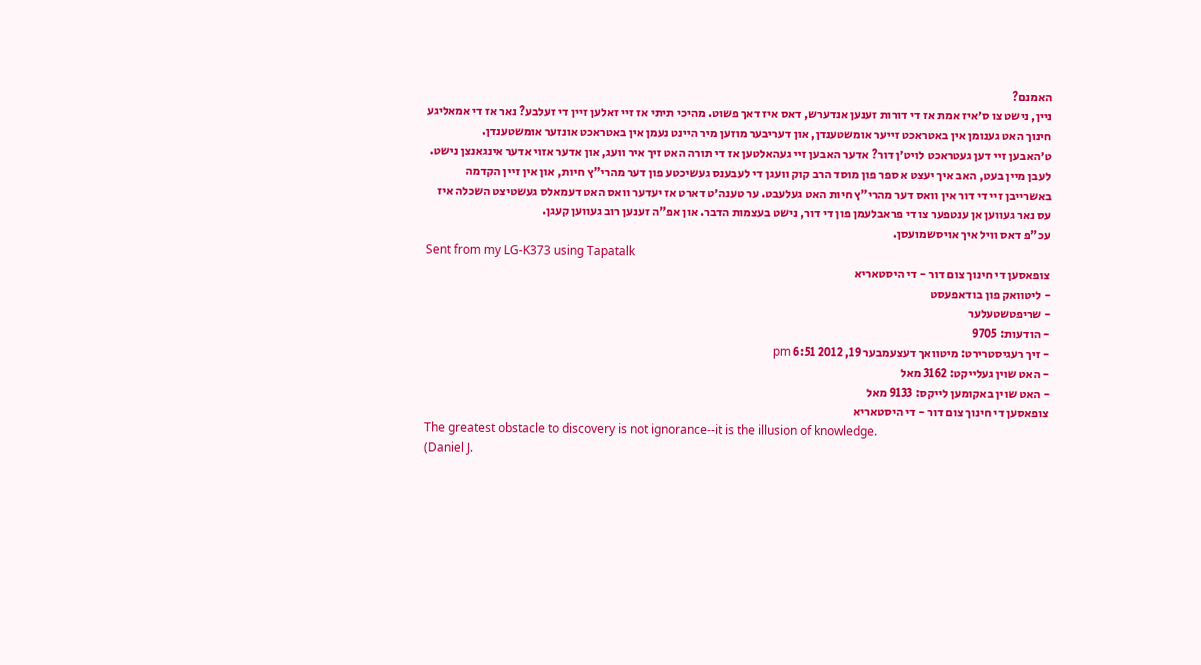האמנם?
ניין, נישט צו ס׳איז אמת אז די דורות זענען אנדערש, דאס איז דאך פשוט. מהיכי תיתי אז זיי זאלען זיין די זעלבע? נאר אז די אמאליגע חינוך האט גענומן אין באטראכט זייער אומשטענדן, און דעריבער מוזען מיר היינט נעמן אין באטראכט אונזער אומשטענדן.
ט׳האבען זיי דען געטראכט לויט׳ן דור? אדער האבען זיי געהאלטען אז די תורה האט זיך איר וועג, און אדער אזוי אדער אינגאנצן נישט.
לעבן מיין בעט, האב איך יעצט א ספר פון מוסד הרב קוק וועגן די לעבענס געשיכטע פון דער מהרי"ץ חיות, און אין זיין הקדמה באשרייבן זיי די דור אין וואס דער מהרי"ץ חיות האט געלעבט. ער טענה׳ט דארט אז יעדער וואס האט דעמאלס געשטיצט השכלה איז עס נאר געווען אן ענטפער צו די פראבלעמן פון די דור, נישט בעצמות הדבר. און אפ"ה זענען רוב געווען קעגן.
עכ"פ דאס וויל איך אויסשמועסן.
Sent from my LG-K373 using Tapatalk
צופאסען די חינוך צום דור - די היסטאריא
- ליטוואק פון בודאפעסט
- שריפטשטעלער
- הודעות: 9705
- זיך רעגיסטרירט: מיטוואך דעצעמבער 19, 2012 6:51 pm
- האט שוין געלייקט: 3162 מאל
- האט שוין באקומען לייקס: 9133 מאל
צופאסען די חינוך צום דור - די היסטאריא
The greatest obstacle to discovery is not ignorance--it is the illusion of knowledge.
(Daniel J.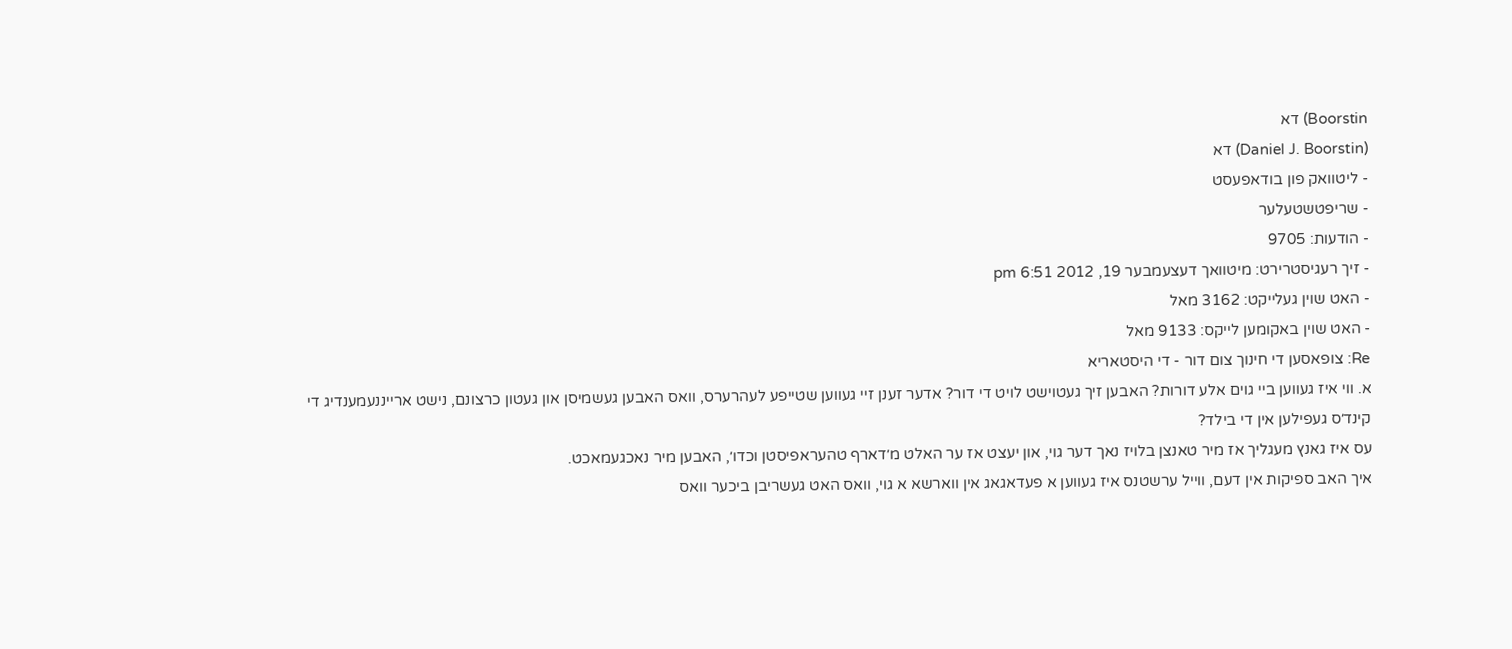Boorstin) דא
(Daniel J. Boorstin) דא
- ליטוואק פון בודאפעסט
- שריפטשטעלער
- הודעות: 9705
- זיך רעגיסטרירט: מיטוואך דעצעמבער 19, 2012 6:51 pm
- האט שוין געלייקט: 3162 מאל
- האט שוין באקומען לייקס: 9133 מאל
Re: צופאסען די חינוך צום דור - די היסטאריא
א. ווי איז געווען ביי גוים אלע דורות? האבען זיך געטוישט לויט די דור? אדער זענן זיי געווען שטייפע לעהרערס, וואס האבען געשמיסן און געטון כרצונם, נישט ארייננעמענדיג די קינד׳ס געפילען אין די בילד?
עס איז גאנץ מעגליך אז מיר טאנצן בלויז נאך דער גוי, און יעצט אז ער האלט מ׳דארף טהעראפיסטן וכדו׳, האבען מיר נאכגעמאכט.
איך האב ספיקות אין דעם, ווייל ערשטנס איז געווען א פעדאגאג אין ווארשא א גוי, וואס האט געשריבן ביכער וואס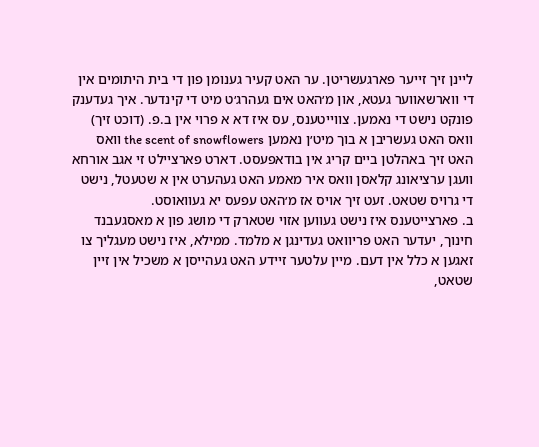ליינן זיך זייער פארגעשריטן. ער האט קעיר גענומן פון די בית היתומים אין די ווארשאווער געטא, און מ׳האט אים געהרג׳ט מיט די קינדער. איך געדענק פונקט נישט די נאמען. צווייטענס, עס איז דא א פרוי אין ב.פ. (דוכט זיך) וואס האט געשריבן א בוך מיט׳ן נאמען the scent of snowflowers וואס האט זיך באהלטן ביים קריג אין בודאפעסט. דארט פארציילט זי אגב אורחא וועגן ערציאונג קלאסן וואס איר מאמע האט געהערט אין א שטעטל, נישט די גרויס שטאט. זעט זיך אויס אז מ׳האט עפעס יא געוואוסט.
ב. פארצייטענס איז נישט געווען אזוי שטארק די מושג פון א מאסגעבנד חינוך, יעדער האט פריוואט געדינגן א מלמד. ממילא, איז נישט מעגליך צו זאגען א כלל אין דעם. מיין עלטער זיידע האט געהייסן א משכיל אין זיין שטאט,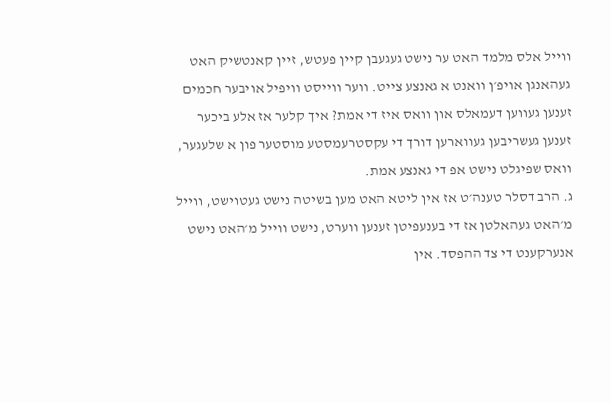ווייל אלס מלמד האט ער נישט געגעבן קיין פעטש, זיין קאנטשיק האט געהאנגן אויפ׳ן וואנט א גאנצע צייט. ווער ווייסט וויפיל אויבער חכמים זענען געווען דעמאלס און וואס איז די אמת? איך קלער אז אלע ביכער זענען געשריבען געווארען דורך די עקסטרעמסטע מוסטער פון א שלעגער, וואס שפיגלט נישט אפ די גאנצע אמת.
ג. הרב דסלר טענה׳ט אז אין ליטא האט מען בשיטה נישט געטוישט, ווייל מ׳האט געהאלטן אז די בענעפיטן זענען ווערט, נישט ווייל מ׳האט נישט אנערקענט די צד ההפסד. אין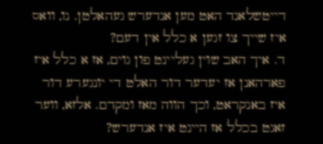דייטשלאנד האט מען אנדערש געהאלטן. נו, וואס איז שייך צו זגען א כלל אין דעם?
ד. איך האב שוין געליינט פון גוים, אז א כלל איז פארהאנן אז יעדער דור האלט די יונגערע דור איז באנקראט, וכך הווה מאז ומקדם. אלזא, ווער זאגט בכלל אז היינט איז אנדערש?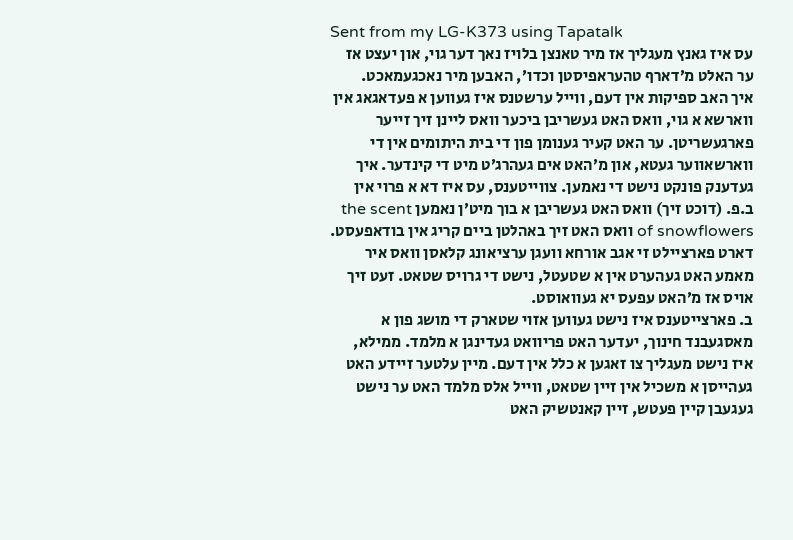Sent from my LG-K373 using Tapatalk
עס איז גאנץ מעגליך אז מיר טאנצן בלויז נאך דער גוי, און יעצט אז ער האלט מ׳דארף טהעראפיסטן וכדו׳, האבען מיר נאכגעמאכט.
איך האב ספיקות אין דעם, ווייל ערשטנס איז געווען א פעדאגאג אין ווארשא א גוי, וואס האט געשריבן ביכער וואס ליינן זיך זייער פארגעשריטן. ער האט קעיר גענומן פון די בית היתומים אין די ווארשאווער געטא, און מ׳האט אים געהרג׳ט מיט די קינדער. איך געדענק פונקט נישט די נאמען. צווייטענס, עס איז דא א פרוי אין ב.פ. (דוכט זיך) וואס האט געשריבן א בוך מיט׳ן נאמען the scent of snowflowers וואס האט זיך באהלטן ביים קריג אין בודאפעסט. דארט פארציילט זי אגב אורחא וועגן ערציאונג קלאסן וואס איר מאמע האט געהערט אין א שטעטל, נישט די גרויס שטאט. זעט זיך אויס אז מ׳האט עפעס יא געוואוסט.
ב. פארצייטענס איז נישט געווען אזוי שטארק די מושג פון א מאסגעבנד חינוך, יעדער האט פריוואט געדינגן א מלמד. ממילא, איז נישט מעגליך צו זאגען א כלל אין דעם. מיין עלטער זיידע האט געהייסן א משכיל אין זיין שטאט, ווייל אלס מלמד האט ער נישט געגעבן קיין פעטש, זיין קאנטשיק האט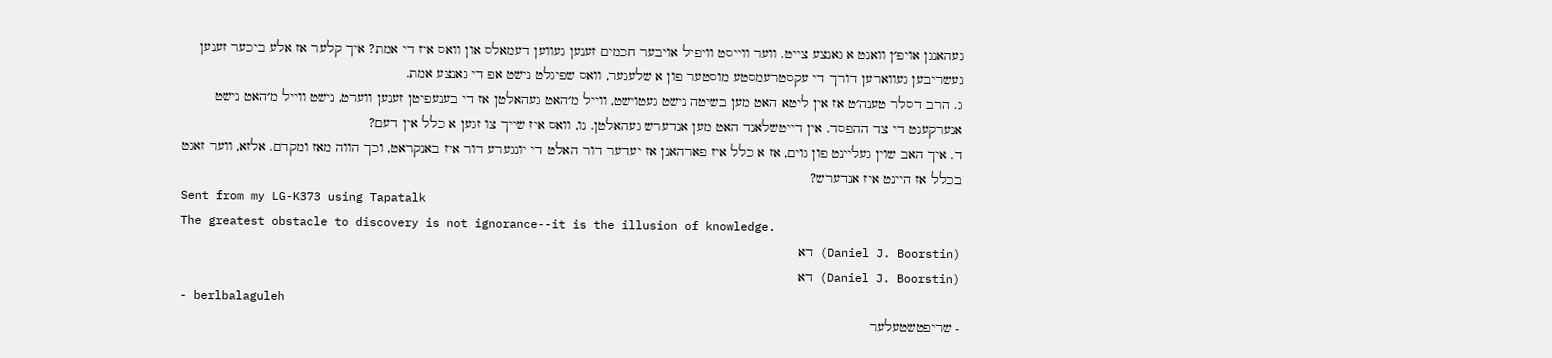געהאנגן אויפ׳ן וואנט א גאנצע צייט. ווער ווייסט וויפיל אויבער חכמים זענען געווען דעמאלס און וואס איז די אמת? איך קלער אז אלע ביכער זענען געשריבען געווארען דורך די עקסטרעמסטע מוסטער פון א שלעגער, וואס שפיגלט נישט אפ די גאנצע אמת.
ג. הרב דסלר טענה׳ט אז אין ליטא האט מען בשיטה נישט געטוישט, ווייל מ׳האט געהאלטן אז די בענעפיטן זענען ווערט, נישט ווייל מ׳האט נישט אנערקענט די צד ההפסד. אין דייטשלאנד האט מען אנדערש געהאלטן. נו, וואס איז שייך צו זגען א כלל אין דעם?
ד. איך האב שוין געליינט פון גוים, אז א כלל איז פארהאנן אז יעדער דור האלט די יונגערע דור איז באנקראט, וכך הווה מאז ומקדם. אלזא, ווער זאגט בכלל אז היינט איז אנדערש?
Sent from my LG-K373 using Tapatalk
The greatest obstacle to discovery is not ignorance--it is the illusion of knowledge.
(Daniel J. Boorstin) דא
(Daniel J. Boorstin) דא
- berlbalaguleh
- שריפטשטעלער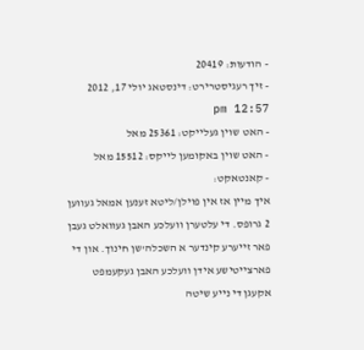- הודעות: 20419
- זיך רעגיסטרירט: דינסטאג יולי 17, 2012 12:57 pm
- האט שוין געלייקט: 25361 מאל
- האט שוין באקומען לייקס: 15512 מאל
- קאנטאקט:
איך מיין אז אין פוילן/ליטא זענען אמאל געווען 2 גרופס. די עלטערן וועלכע האבן געוואלט געבן פאר זייערע קינדער א השכלה'שן חינוך. און די פארצייטישע אידן וועלכע האבן געקעמפט אקעגן די נייע שיטה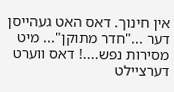אין חינוך. דאס האט געהייסן דער ..."חדר מתוקן"... מיט מסירות נפש....! דאס ווערט דערציילט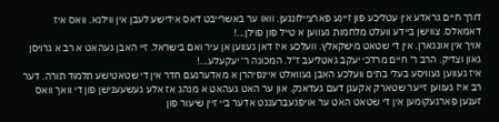דורך חיים גראדע אין עטליכע פון זיינע פארציילונגען. וואו ער באשרייבט דאס אידישע לעבן אין ווילנא. וואס איז דאמאלס. צווישן ביידע וועלט מלחמות געווען א טייל פון פוילן...!
אויך אין אונגארן. אין די שטאט מישקאלץ. וועלכע איז דאן געווען אן עיר ואם בישראל. זיי האבן געהאט א רב א גרויסן גאון וצדיק. הרב ר' חיים מרדכי יעקב גאטליעב ז"ל. המכונה ר' יעקעלע...!
איז געווען געוויסע בעלי בתים וועלכע האבן געוואלט איינפיהרן א מאדערנעם חדר אין די שטאטישע תלמוד תורה. דער רב איז געווען זייער שטארק אקעגן דעם געדאנק. און ער האט געהאט א מנהג אז אלע געשעענישן פון די וואך וואס זענען פארגעקומען אין די שטאט האט ער אויפגעברענגט אדער ביי זיין שיעור פון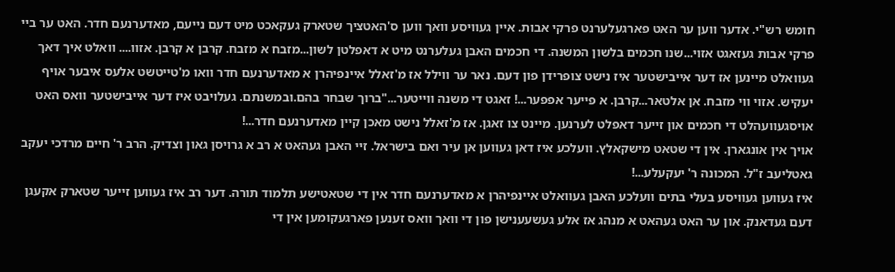חומש רש"י. אדער ווען ער האט פארגעלערנט פרקי אבות. איין געוויסע וואך ווען ס'האטציך שטארק געקאכט מיט דעם נייעם, מאדערנעם חדר. האט ער ביי פרקי אבות געזאגט אזוי...שנו חכמים בלשון המשנה. די חכמים האבן געלערנט מיט א דאפלטן לשון...מזבח א מזבח. קרבן א קרבן. אזוו.... וואלט איך דאך געוואלט מיינען אז דער אייבישטער איז נישט צופרידן פון דעם. נאר ער ווילל אז מ'זאלל איינפיהרן א מאדערנעם חדר וואו מ'טייטשט אלעס איבער אויף יעקיש. אזוי ווי מזבח. אן אלטאר...קרבן. א פייער אפפער...! זאגט די משנה ווייטער..."ברוך שבחר בהם.ובמשנתם. געלויבט איז דער אייבישטער וואס האט אויסגעוועהלט די חכמים און זייער דאפלט לערנען. מיינט צו זאגן. אז מ'זאלל נישט מאכן קיין מאדערנעם חדר...!
אויך אין אונגארן. אין די שטאט מישקאלץ. וועלכע איז דאן געווען אן עיר ואם בישראל. זיי האבן געהאט א רב א גרויסן גאון וצדיק. הרב ר' חיים מרדכי יעקב גאטליעב ז"ל. המכונה ר' יעקעלע...!
איז געווען געוויסע בעלי בתים וועלכע האבן געוואלט איינפיהרן א מאדערנעם חדר אין די שטאטישע תלמוד תורה. דער רב איז געווען זייער שטארק אקעגן דעם געדאנק. און ער האט געהאט א מנהג אז אלע געשעענישן פון די וואך וואס זענען פארגעקומען אין די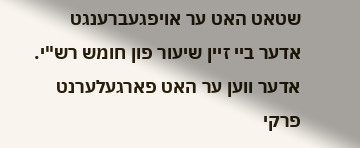שטאט האט ער אויפגעברענגט אדער ביי זיין שיעור פון חומש רש"י. אדער ווען ער האט פארגעלערנט פרקי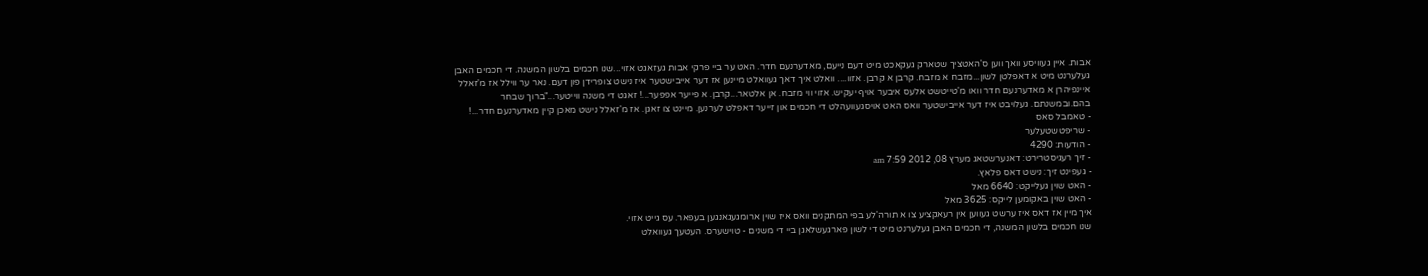אבות. איין געוויסע וואך ווען ס'האטציך שטארק געקאכט מיט דעם נייעם, מאדערנעם חדר. האט ער ביי פרקי אבות געזאגט אזוי...שנו חכמים בלשון המשנה. די חכמים האבן געלערנט מיט א דאפלטן לשון...מזבח א מזבח. קרבן א קרבן. אזוו.... וואלט איך דאך געוואלט מיינען אז דער אייבישטער איז נישט צופרידן פון דעם. נאר ער ווילל אז מ'זאלל איינפיהרן א מאדערנעם חדר וואו מ'טייטשט אלעס איבער אויף יעקיש. אזוי ווי מזבח. אן אלטאר...קרבן. א פייער אפפער...! זאגט די משנה ווייטער..."ברוך שבחר בהם.ובמשנתם. געלויבט איז דער אייבישטער וואס האט אויסגעוועהלט די חכמים און זייער דאפלט לערנען. מיינט צו זאגן. אז מ'זאלל נישט מאכן קיין מאדערנעם חדר...!
- טאמבל סאס
- שריפטשטעלער
- הודעות: 4290
- זיך רעגיסטרירט: דאנערשטאג מערץ 08, 2012 7:59 am
- געפינט זיך: נישט דאס פלאץ.
- האט שוין געלייקט: 6640 מאל
- האט שוין באקומען לייקס: 3625 מאל
איך מיין אז דאס איז ערשט געווען אין רעאקציע צו א תורה'לע בפי המתקנים וואס איז שוין ארומגעגאנגען בעפאר. עס גייט אזוי.
שנו חכמים בלשון המשנה, די חכמים האבן געלערנט מיט די לשון פארגעשלאגן ביי די משנים - טוישערס. העטעך געוואלט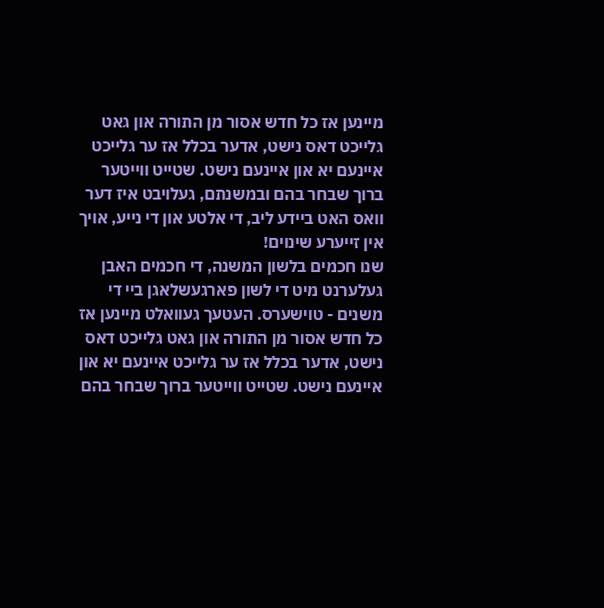מיינען אז כל חדש אסור מן התורה און גאט גלייכט דאס נישט, אדער בכלל אז ער גלייכט איינעם יא און איינעם נישט. שטייט ווייטער ברוך שבחר בהם ובמשנתם, געלויבט איז דער וואס האט ביידע ליב, די אלטע און די נייע, אויך אין זייערע שינוים!
שנו חכמים בלשון המשנה, די חכמים האבן געלערנט מיט די לשון פארגעשלאגן ביי די משנים - טוישערס. העטעך געוואלט מיינען אז כל חדש אסור מן התורה און גאט גלייכט דאס נישט, אדער בכלל אז ער גלייכט איינעם יא און איינעם נישט. שטייט ווייטער ברוך שבחר בהם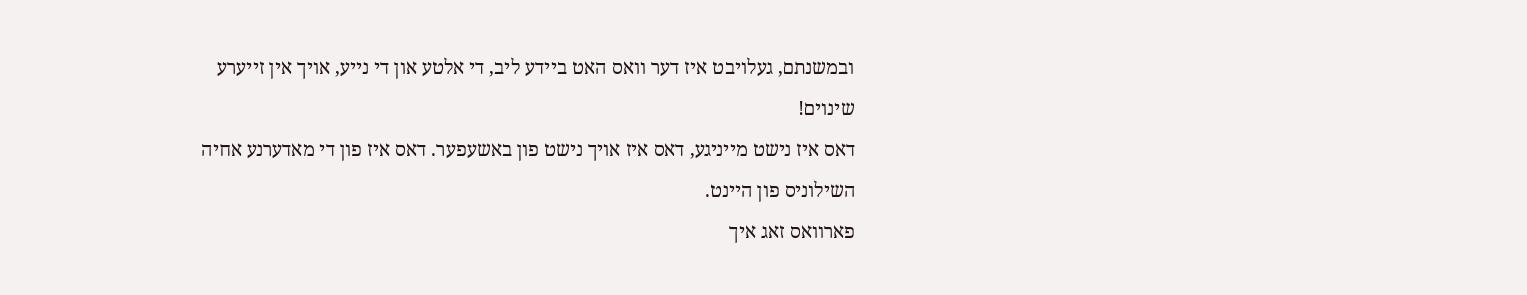ובמשנתם, געלויבט איז דער וואס האט ביידע ליב, די אלטע און די נייע, אויך אין זייערע שינוים!
דאס איז נישט מייניגע, דאס איז אויך נישט פון באשעפער. דאס איז פון די מאדערנע אחיה השילוניס פון היינט.
פארוואס זאג איך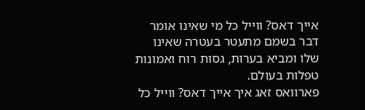אייך דאס? ווייל כל מי שאינו אומר דבר בשמם מתעטר בעטרה שאינו שלו ומביא בערות, גסות רוח ואמונות טפלות בעולם.
פארוואס זאג איך אייך דאס? ווייל כל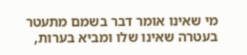מי שאינו אומר דבר בשמם מתעטר בעטרה שאינו שלו ומביא בערות,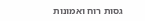גסות רוח ואמונות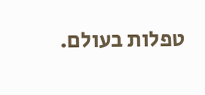טפלות בעולם.